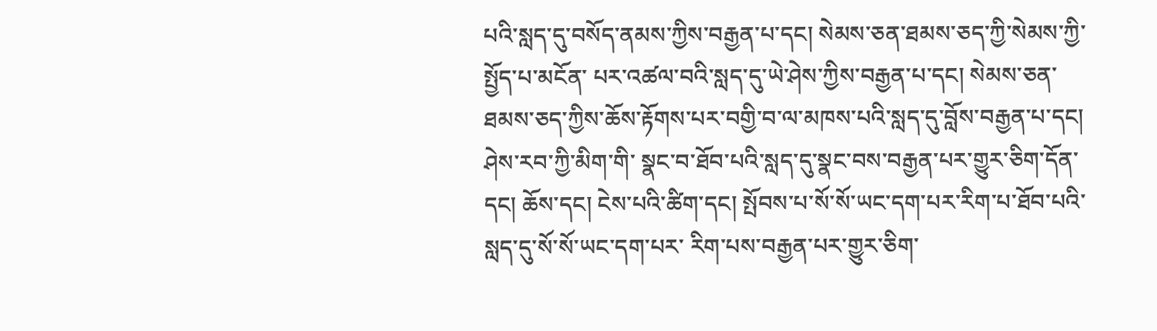པའི་སླད་དུ་བསོད་ནམས་ཀྱིས་བརྒྱན་པ་དང། སེམས་ཅན་ཐམས་ཅད་ཀྱི་སེམས་ཀྱི་སྤྱོད་པ་མངོན་ པར་འཚལ་བའི་སླད་དུ་ཡེ་ཤེས་ཀྱིས་བརྒྱན་པ་དང། སེམས་ཅན་ཐམས་ཅད་ཀྱིས་ཆོས་རྟོགས་པར་བགྱི་བ་ལ་མཁས་པའི་སླད་དུ་བློས་བརྒྱན་པ་དང། ཤེས་རབ་ཀྱི་མིག་གི་ སྣང་བ་ཐོབ་པའི་སླད་དུ་སྣང་བས་བརྒྱན་པར་གྱུར་ཅིག་དོན་དང། ཆོས་དང། ངེས་པའི་ཚིག་དང། སྤོབས་པ་སོ་སོ་ཡང་དག་པར་རིག་པ་ཐོབ་པའི་སླད་དུ་སོ་སོ་ཡང་དག་པར་ རིག་པས་བརྒྱན་པར་གྱུར་ཅིག་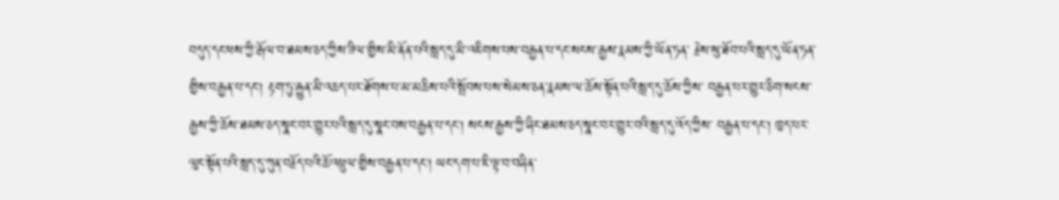བདུད་དང་ཕས་ཀྱི་རྒོལ་བ་ཐམས་ཅད་ཀྱིས་ཟིལ་གྱིས་མི་ནོན་པའི་སླད་དུ་མི་འཇིགས་པས་བརྒྱན་པ་དང་སངས་རྒྱས་རྣམས་ཀྱི་ཡོན་ཏན་ རྗེས་སུ་ཐོབ་པའི་སླད་དུ་ཡོན་ཏན་གྱིས་བརྒྱན་པ་དང། རྟག་ཏུ་རྒྱུན་མི་འཆད་པར་ཐོགས་པ་མ་མཆིས་པའི་སྤོབས་པས་སེམས་ཅན་རྣམས་ལ་ཆོས་སྟོན་པའི་སླད་དུ་ཆོས་ཀྱིས་ བརྒྱན་པར་གྱུར་ཅིག་སངས་རྒྱས་ཀྱི་ཆོས་ཐམས་ཅད་སྣང་བར་གྱུར་པའི་སླད་དུ་སྣང་བས་བརྒྱན་པ་དང། སངས་རྒྱས་ཀྱི་ཞིང་ཐམས་ཅད་སྣང་བར་གྱུར་བའི་སླད་དུ་འོད་ཀྱིས་ བརྒྱན་པ་དང། ཁྱད་པར་ལུང་སྟོན་པའི་སླད་དུ་ཀུན་བརྗོད་པའི་ཆོ་འཕྲུལ་གྱིས་བརྒྱན་པ་དང། ཡང་དག་པ་ཇི་ལྟ་བ་བཞིན་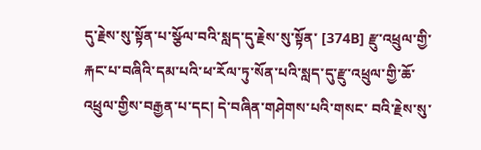དུ་རྗེས་སུ་སྟོན་པ་སྩོལ་བའི་སླད་དུ་རྗེས་སུ་སྟོན་ [374B] རྫུ་འཕྲུལ་གྱི་རྐང་པ་བཞིའི་དམ་པའི་ཕ་རོལ་ཏུ་སོན་པའི་སླད་དུ་རྫུ་འཕྲུལ་གྱི་ཆོ་འཕྲུལ་གྱིས་བརྒྱན་པ་དང། དེ་བཞིན་གཤེགས་པའི་གསང་ བའི་རྗེས་སུ་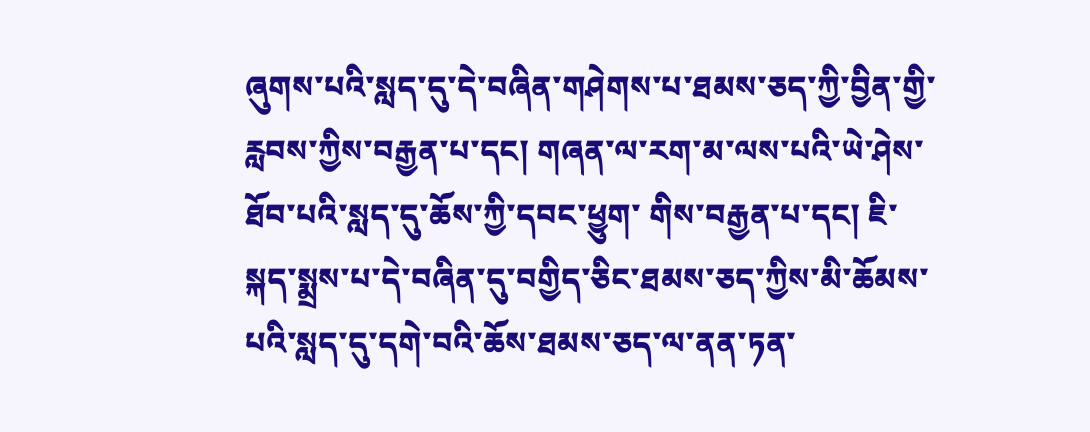ཞུགས་པའི་སླད་དུ་དེ་བཞིན་གཤེགས་པ་ཐམས་ཅད་ཀྱི་བྱིན་གྱི་རླབས་ཀྱིས་བརྒྱན་པ་དང། གཞན་ལ་རག་མ་ལས་པའི་ཡེ་ཤེས་ཐོབ་པའི་སླད་དུ་ཆོས་ཀྱི་དབང་ཕྱུག་ གིས་བརྒྱན་པ་དང། ཇི་སྐད་སྨྲས་པ་དེ་བཞིན་དུ་བགྱིད་ཅིང་ཐམས་ཅད་ཀྱིས་མི་ཆོམས་པའི་སླད་དུ་དགེ་བའི་ཆོས་ཐམས་ཅད་ལ་ནན་ཏན་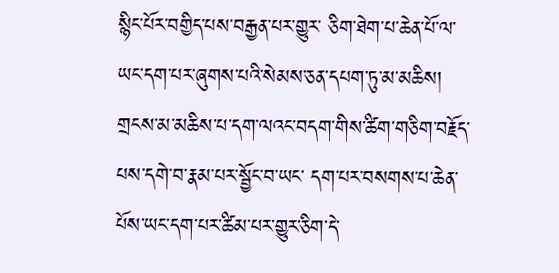སྙིང་པོར་བགྱིད་པས་བརྒྱན་པར་གྱུར་ ཅིག་ཐེག་པ་ཆེན་པོ་ལ་ཡང་དག་པར་ཞུགས་པའི་སེམས་ཅན་དཔག་ཏུ་མ་མཆིས། གྲངས་མ་མཆིས་པ་དག་ལའང་བདག་གིས་ཚིག་གཅིག་བརྗོད་པས་དགེ་བ་རྣམ་པར་སྦྱོང་བ་ཡང་ དག་པར་བསགས་པ་ཆེན་པོས་ཡང་དག་པར་ཚིམ་པར་གྱུར་ཅིག་དེ་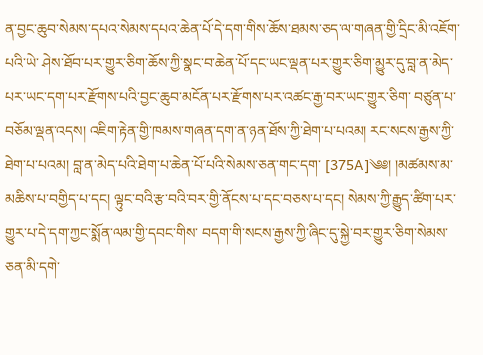ན་བྱང་ཆུབ་སེམས་དཔའ་སེམས་དཔའ་ཆེན་པོ་དེ་དག་གིས་ཆོས་ཐམས་ཅད་ལ་གཞན་གྱི་དྲིང་མི་འཇོག་པའི་ཡེ་ ཤེས་ཐོབ་པར་གྱུར་ཅིག་ཆོས་ཀྱི་སྣང་བ་ཆེན་པོ་དང་ཡང་ལྡན་པར་གྱུར་ཅིག་མྱུར་དུ་བླ་ན་མེད་པར་ཡང་དག་པར་རྫོགས་པའི་བྱང་ཆུབ་མངོན་པར་རྫོགས་པར་འཚང་རྒྱ་བར་ཡང་གྱུར་ཅིག་ བཙུན་པ་བཅོམ་ལྡན་འདས། འཇིག་རྟེན་གྱི་ཁམས་གཞན་དག་ན་ཉན་ཐོས་ཀྱི་ཐེག་པ་པའམ། རང་སངས་རྒྱས་ཀྱི་ཐེག་པ་པའམ། བླ་ན་མེད་པའི་ཐེག་པ་ཆེན་པོ་པའི་སེམས་ཅན་གང་དག་ [375A]༄༅། །མཚམས་མ་མཆིས་པ་བགྱིད་པ་དང། ལྟུང་བའི་རྩ་བའི་བར་གྱི་ནོངས་པ་དང་བཅས་པ་དང། སེམས་ཀྱི་རྒྱུད་ཚིག་པར་གྱུར་པ་དེ་དག་ཀྱང་སྨོན་ལམ་གྱི་དབང་གིས་ བདག་གི་སངས་རྒྱས་ཀྱི་ཞིང་དུ་སྐྱེ་བར་གྱུར་ཅིག་སེམས་ཅན་མི་དགེ་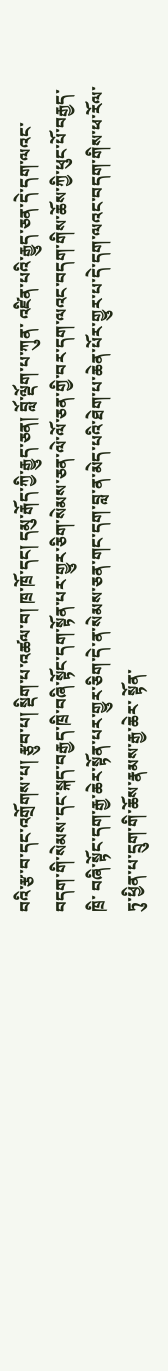བའི་རྩ་བ་དང་འགྲོགས་པ། རྩུབ་པ། སྡིག་པ་འཚལ་བ། ཁྲ་ཁྲོ་དང། དམུ་རྒོད་ཀྱི་རྒྱུད་ཅན། བློ་ལྡོག་པ་ཀུན་ འཛིན་པའི་རྒྱུད་ཅན་དེ་དག་ལའང་བདག་གི་སེམས་དང་སྐད་བརྒྱད་ཁྲི་བཞི་སྟོང་དག་སྟོན་པར་གྱུར་ཅིག་སེམས་ཅན་ལེ་ལོ་ཅན་གྱི་བར་དག་ལའང་བདག་གིས་ཆོས་ཀྱི་ཕུང་པོ་བརྒྱད་ཁྲི་ བཞི་སྟོང་དག་རྒྱ་ཆེར་སྟོན་པར་གྱུར་ཅིག་དེ་ན་སེམས་ཅན་གང་དག་བླ་ན་མེད་པའི་ཐེག་པ་ཆེན་པོར་གྱུར་པ་དེ་དག་ལའང་བདག་གིས་ཕ་རོལ་ཏུ་ཕྱིན་པ་དྲུག་གི་ཆོས་རྣམས་རྒྱ་ཆེར་ སྟོན་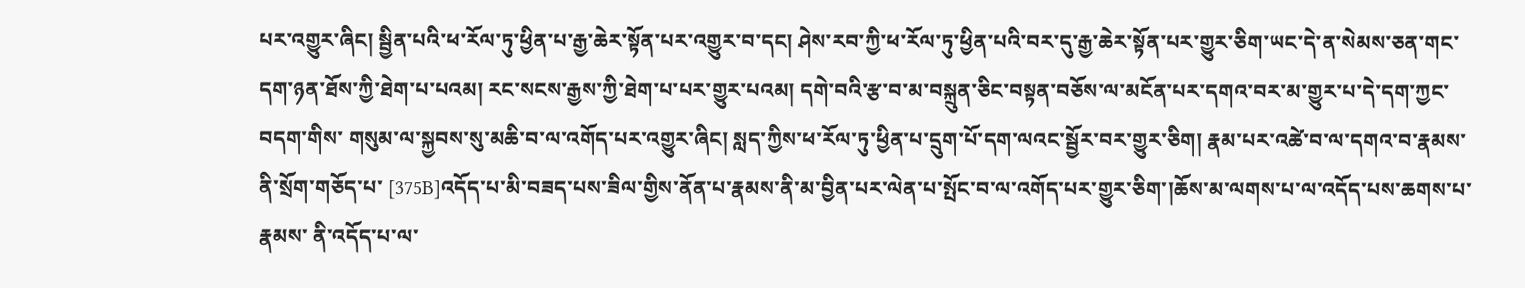པར་འགྱུར་ཞིང། སྦྱིན་པའི་ཕ་རོལ་ཏུ་ཕྱིན་པ་རྒྱ་ཆེར་སྟོན་པར་འགྱུར་བ་དང། ཤེས་རབ་ཀྱི་ཕ་རོལ་ཏུ་ཕྱིན་པའི་བར་དུ་རྒྱ་ཆེར་སྟོན་པར་གྱུར་ཅིག་ཡང་དེ་ན་སེམས་ཅན་གང་ དག་ཉན་ཐོས་ཀྱི་ཐེག་པ་པའམ། རང་སངས་རྒྱས་ཀྱི་ཐེག་པ་པར་གྱུར་པའམ། དགེ་བའི་རྩ་བ་མ་བསྐྲུན་ཅིང་བསྟན་བཅོས་ལ་མངོན་པར་དགའ་བར་མ་གྱུར་པ་དེ་དག་ཀྱང་བདག་གིས་ གསུམ་ལ་སྐྱབས་སུ་མཆི་བ་ལ་འགོད་པར་འགྱུར་ཞིང། སླད་ཀྱིས་ཕ་རོལ་ཏུ་ཕྱིན་པ་དྲུག་པོ་དག་ལའང་སྦྱོར་བར་གྱུར་ཅིག། རྣམ་པར་འཚེ་བ་ལ་དགའ་བ་རྣམས་ནི་སྲོག་གཅོད་པ་ [375B]འདོད་པ་མི་བཟད་པས་ཟིལ་གྱིས་ནོན་པ་རྣམས་ནི་མ་བྱིན་པར་ལེན་པ་སྤོང་བ་ལ་འགོད་པར་གྱུར་ཅིག་།ཆོས་མ་ལགས་པ་ལ་འདོད་པས་ཆགས་པ་རྣམས་ ནི་འདོད་པ་ལ་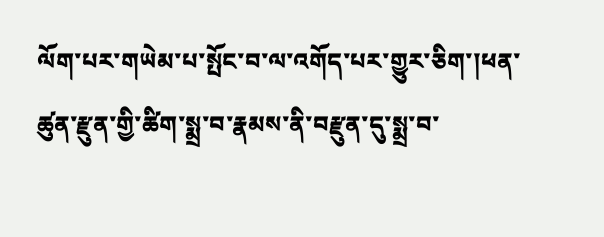ལོག་པར་གཡེམ་པ་སྤོང་བ་ལ་འགོད་པར་གྱུར་ཅིག་།ཕན་ཚུན་རྫུན་གྱི་ཚིག་སྨྲ་བ་རྣམས་ནི་བརྫུན་དུ་སྨྲ་བ་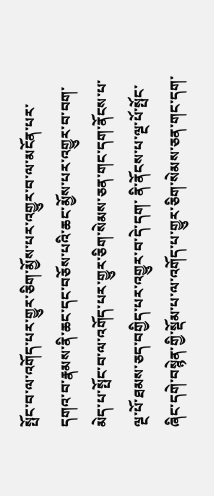སྤོང་བ་ལ་འགོད་པར་གྱུར་ཅིག་མྱོས་པར་འགྱུར་བ་ལ་མངོན་པར་ དགའ་བ་རྣམས་ནི་ཆང་དང་བཅོས་པའི་ཆང་མྱོས་པར་འགྱུར་བ་བག་མེད་པ་སྤོང་བ་ལ་འགོད་པར་གྱུར་ཅིག་སེམས་ཅན་གང་དག་ནོངས་པ་ལྔ་པོ་ཐམས་ཅད་བགྱིད་པར་འགྱུར་བ་དེ་དག་ ནི་ནོངས་པ་ལྔ་པོ་སྤོང་ཞིང་དགེ་བསྙེན་གྱི་སྡོམ་པ་ལ་འགོད་པ་གྱུར་ཅིག་སེམས་ཅན་གང་དག་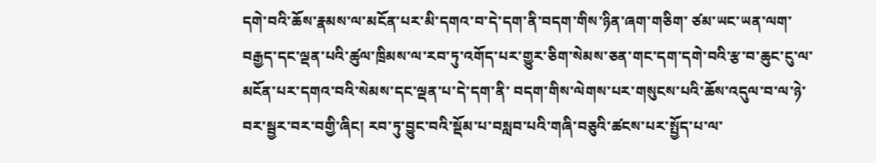དགེ་བའི་ཆོས་རྣམས་ལ་མངོན་པར་མི་དགའ་བ་དེ་དག་ནི་བདག་གིས་ཉིན་ཞག་གཅིག་ ཙམ་ཡང་ཡན་ལག་བརྒྱད་དང་ལྡན་པའི་ཚུལ་ཁྲིམས་ལ་རབ་ཏུ་འགོད་པར་གྱུར་ཅིག་སེམས་ཅན་གང་དག་དགེ་བའི་རྩ་བ་ཆུང་ངུ་ལ་མངོན་པར་དགའ་བའི་སེམས་དང་ལྡན་པ་དེ་དག་ནི་ བདག་གིས་ལེགས་པར་གསུངས་པའི་ཆོས་འདུལ་བ་ལ་ཉེ་བར་སྦྱར་བར་བགྱི་ཞིང། རབ་ཏུ་བྱུང་བའི་སྡོམ་པ་བསླབ་པའི་གཞི་བཅུའི་ཚངས་པར་སྤྱོད་པ་ལ་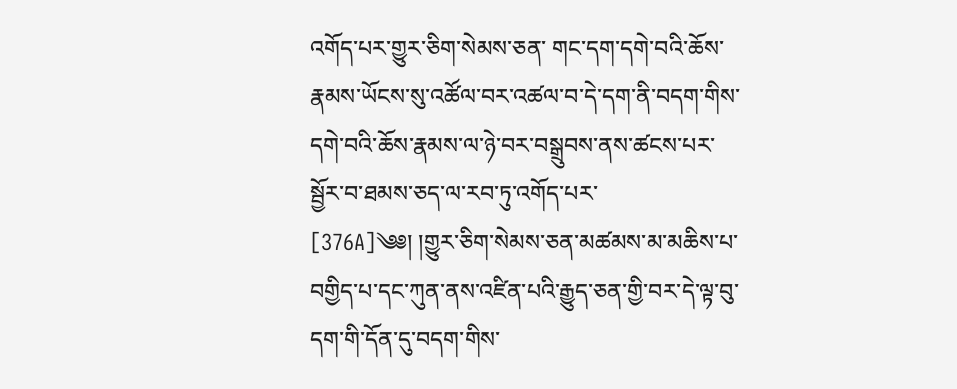འགོད་པར་གྱུར་ཅིག་སེམས་ཅན་ གང་དག་དགེ་བའི་ཆོས་རྣམས་ཡོངས་སུ་འཚོལ་བར་འཚལ་བ་དེ་དག་ནི་བདག་གིས་དགེ་བའི་ཆོས་རྣམས་ལ་ཉེ་བར་བསྒྲུབས་ནས་ཚངས་པར་སྦྱོར་བ་ཐམས་ཅད་ལ་རབ་ཏུ་འགོད་པར་ [376A]༄༅། །གྱུར་ཅིག་སེམས་ཅན་མཚམས་མ་མཆིས་པ་བགྱིད་པ་དང་ཀུན་ནས་འཛིན་པའི་རྒྱུད་ཅན་གྱི་བར་དེ་ལྟ་བུ་དག་གི་དོན་དུ་བདག་གིས་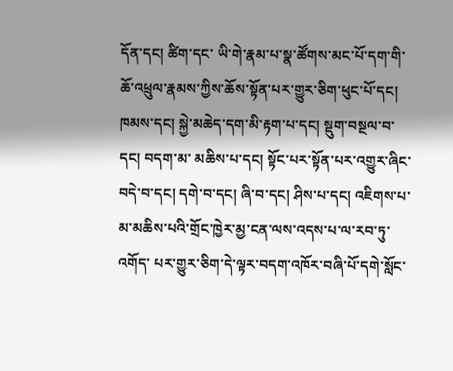དོན་དང། ཚིག་དང་ ཡི་གེ་རྣམ་པ་སྣ་ཚོགས་མང་པོ་དག་གི་ཆོ་འཕྲུལ་རྣམས་ཀྱིས་ཆོས་སྟོན་པར་གྱུར་ཅིག་ཕུང་པོ་དང། ཁམས་དང། སྐྱེ་མཆེད་དག་མི་རྟག་པ་དང། སྡུག་བསྔལ་བ་དང། བདག་མ་ མཆིས་པ་དང། སྟོང་པར་སྟོན་པར་འགྱུར་ཞིང་བདེ་བ་དང། དགེ་བ་དང། ཞི་བ་དང། ཤིས་པ་དང། འཇིགས་པ་མ་མཆིས་པའི་གྲོང་ཁྱེར་མྱ་ངན་ལས་འདས་པ་ལ་རབ་ཏུ་འགོད་ པར་གྱུར་ཅིག་དེ་ལྟར་བདག་འཁོར་བཞི་པོ་དགེ་སློང་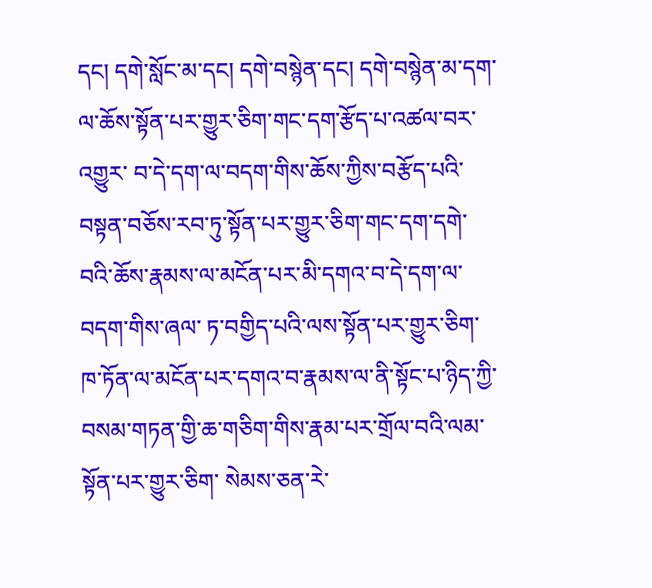དང། དགེ་སློང་མ་དང། དགེ་བསྙེན་དང། དགེ་བསྙེན་མ་དག་ལ་ཆོས་སྟོན་པར་གྱུར་ཅིག་གང་དག་རྩོད་པ་འཚལ་བར་འགྱུར་ བ་དེ་དག་ལ་བདག་གིས་ཆོས་ཀྱིས་བརྩོད་པའི་བསྟན་བཅོས་རབ་ཏུ་སྟོན་པར་གྱུར་ཅིག་གང་དག་དགེ་བའི་ཆོས་རྣམས་ལ་མངོན་པར་མི་དགའ་བ་དེ་དག་ལ་བདག་གིས་ཞལ་ ཏ་བགྱིད་པའི་ལས་སྟོན་པར་གྱུར་ཅིག་ཁ་ཏོན་ལ་མངོན་པར་དགའ་བ་རྣམས་ལ་ནི་སྟོང་པ་ཉིད་ཀྱི་བསམ་གཏན་གྱི་ཆ་གཅིག་གིས་རྣམ་པར་གྲོལ་བའི་ལམ་སྟོན་པར་གྱུར་ཅིག་ སེམས་ཅན་རེ་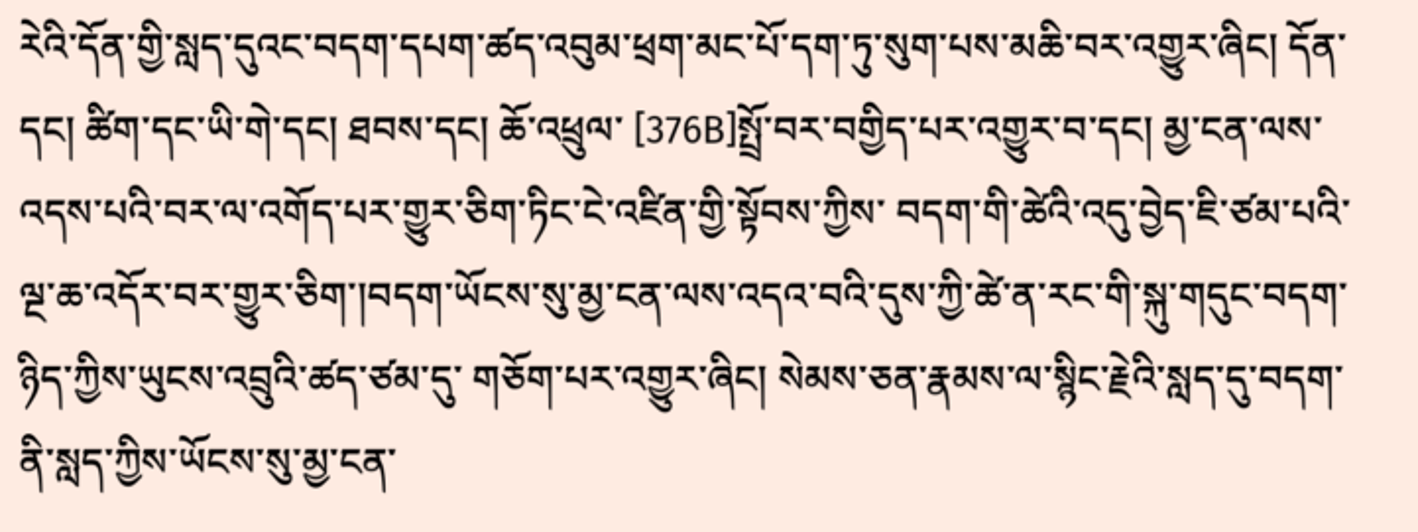རེའི་དོན་གྱི་སླད་དུའང་བདག་དཔག་ཚད་འབུམ་ཕྲག་མང་པོ་དག་ཏུ་སུག་པས་མཆི་བར་འགྱུར་ཞིང། དོན་དང། ཚིག་དང་ཡི་གེ་དང། ཐབས་དང། ཆོ་འཕྲུལ་ [376B]སྤྲོ་བར་བགྱིད་པར་འགྱུར་བ་དང། མྱ་ངན་ལས་འདས་པའི་བར་ལ་འགོད་པར་གྱུར་ཅིག་ཏིང་ངེ་འཛིན་གྱི་སྟོབས་ཀྱིས་ བདག་གི་ཚེའི་འདུ་བྱེད་ཇི་ཙམ་པའི་ལྔ་ཆ་འདོར་བར་གྱུར་ཅིག་།བདག་ཡོངས་སུ་མྱ་ངན་ལས་འདའ་བའི་དུས་ཀྱི་ཚེ་ན་རང་གི་སྐུ་གདུང་བདག་ཉིད་ཀྱིས་ཡུངས་འབྲུའི་ཚད་ཙམ་དུ་ གཅོག་པར་འགྱུར་ཞིང། སེམས་ཅན་རྣམས་ལ་སྙིང་རྗེའི་སླད་དུ་བདག་ནི་སླད་ཀྱིས་ཡོངས་སུ་མྱ་ངན་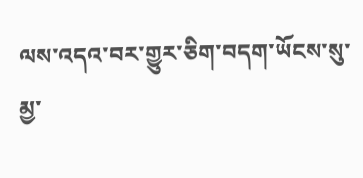ལས་འདའ་བར་གྱུར་ཅིག་བདག་ཡོངས་སུ་མྱ་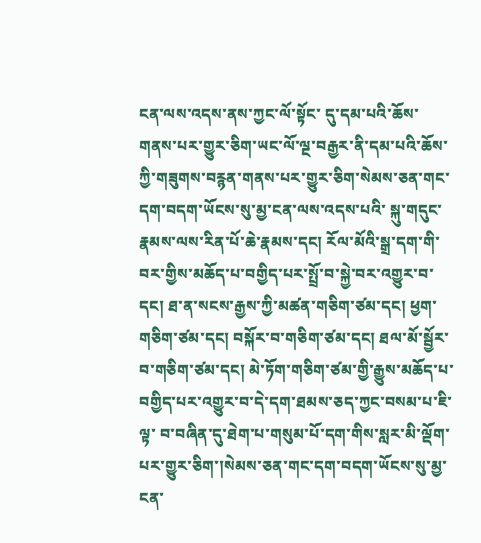ངན་ལས་འདས་ནས་ཀྱང་ལོ་སྟོང་ དུ་དམ་པའི་ཆོས་གནས་པར་གྱུར་ཅིག་ཡང་ལོ་ལྔ་བརྒྱར་ནི་དམ་པའི་ཆོས་ཀྱི་གཟུགས་བརྙན་གནས་པར་གྱུར་ཅིག་སེམས་ཅན་གང་དག་བདག་ཡོངས་སུ་མྱ་ངན་ལས་འདས་པའི་ སྐུ་གདུང་རྣམས་ལས་རིན་པོ་ཆེ་རྣམས་དང། རོལ་མོའི་སྒྲ་དག་གི་བར་གྱིས་མཆོད་པ་བགྱིད་པར་སྤྲོ་བ་སྐྱེ་བར་འགྱུར་བ་དང། ཐ་ན་སངས་རྒྱས་ཀྱི་མཚན་གཅིག་ཙམ་དང། ཕྱག་ གཅིག་ཙམ་དང། བསྐོར་བ་གཅིག་ཙམ་དང། ཐལ་མོ་སྦྱོར་བ་གཅིག་ཙམ་དང། མེ་ཏོག་གཅིག་ཙམ་གྱི་རྒྱུས་མཆོད་པ་བགྱིད་པར་འགྱུར་བ་དེ་དག་ཐམས་ཅད་ཀྱང་བསམ་པ་ཇི་ལྟ་ བ་བཞིན་དུ་ཐེག་པ་གསུམ་པོ་དག་གིས་སླར་མི་ལྡོག་པར་གྱུར་ཅིག་།སེམས་ཅན་གང་དག་བདག་ཡོངས་སུ་མྱ་ངན་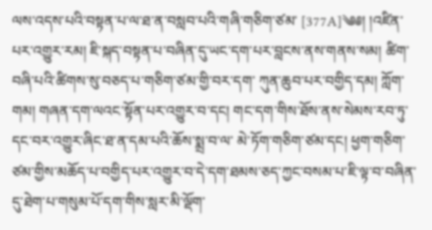ལས་འདས་པའི་བསྟན་པ་ལ་ཐ་ན་བསླབ་པའི་གཞི་གཅིག་ཙམ་ [377A]༄༅། །འཛིན་པར་འགྱུར་རམ། ཇི་སྐད་བསྟན་པ་བཞིན་དུ་ཡང་དག་པར་བླངས་ནས་གནས་སམ། ཚིག་བཞི་པའི་ཚིགས་སུ་བཅད་པ་གཅིག་ཙམ་གྱི་བར་དག་ ཀུན་ཆུབ་པར་བགྱིད་དམ། ཀློག་གམ། གཞན་དག་ལའང་སྟོན་པར་འགྱུར་བ་དང། གང་དག་གིས་ཐོས་ནས་སེམས་རབ་ཏུ་དང་བར་འགྱུར་ཞིང་ཐ་ན་དམ་པའི་ཆོས་སྨྲ་བ་ལ་ མེ་ཏོག་གཅིག་ཙམ་དང། ཕྱག་གཅིག་ཙམ་གྱིས་མཆོད་པ་བགྱིད་པར་འགྱུར་བ་དེ་དག་ཐམས་ཅད་ཀྱང་བསམ་པ་ཇི་ལྟ་བ་བཞིན་དུ་ཐེག་པ་གསུམ་པོ་དག་གིས་སླར་མི་ལྡོག་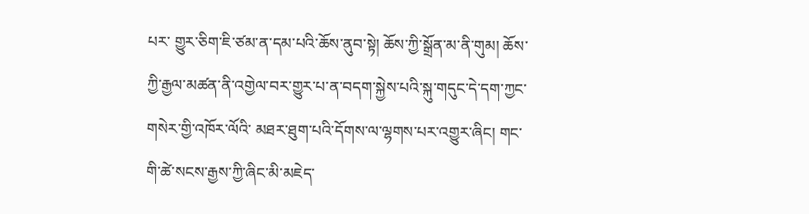པར་ གྱུར་ཅིག་ཇི་ཙམ་ན་དམ་པའི་ཆོས་ནུབ་སྟེ། ཆོས་ཀྱི་སྒྲོན་མ་ནི་གུམ། ཆོས་ཀྱི་རྒྱལ་མཚན་ནི་འགྱེལ་བར་གྱུར་པ་ན་བདག་སྐྱེས་པའི་སྐུ་གདུང་དེ་དག་ཀྱང་གསེར་གྱི་འཁོར་ལོའི་ མཐར་ཐུག་པའི་དོགས་ལ་ལྷགས་པར་འགྱུར་ཞིང། གང་གི་ཚེ་སངས་རྒྱས་ཀྱི་ཞིང་མི་མཇེད་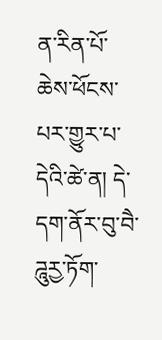ན་རིན་པོ་ཆེས་ཕོངས་པར་གྱུར་པ་དེའི་ཚེ་ན། དེ་དག་ནོར་བུ་བཻ་ཌཱུརྱ་ཏོག་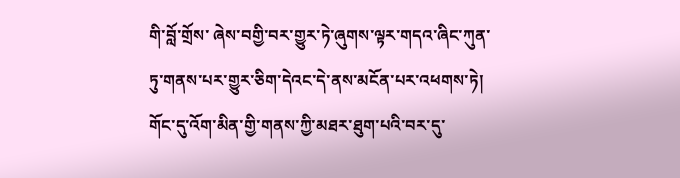གི་བློ་གྲོས་ ཞེས་བགྱི་བར་གྱུར་ཏེ་ཞུགས་ལྟར་གདའ་ཞིང་ཀུན་ཏུ་གནས་པར་གྱུར་ཅིག་དེའང་དེ་ནས་མངོན་པར་འཕགས་ཏེ། གོང་དུ་འོག་མིན་གྱི་གནས་ཀྱི་མཐར་ཐུག་པའི་བར་དུ་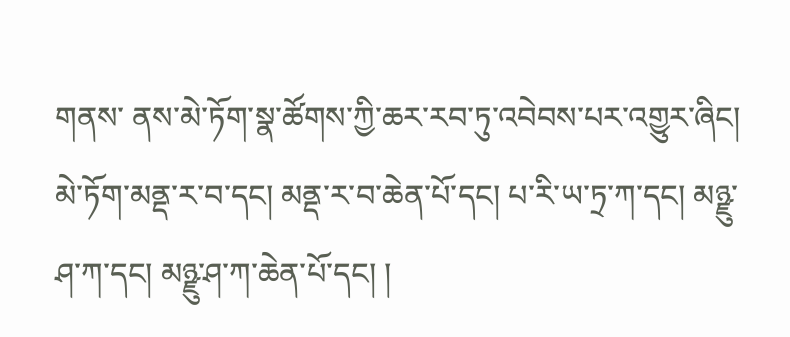གནས་ ནས་མེ་ཏོག་སྣ་ཚོགས་ཀྱི་ཆར་རབ་ཏུ་འབེབས་པར་འགྱུར་ཞིང། མེ་ཏོག་མནྡ་ར་བ་དང། མནྡ་ར་བ་ཆེན་པོ་དང། པ་རི་ཡ་ཏྲ་ཀ་དང། མཉྫུ་ཤ་ཀ་དང། མཉྫུ་ཤ་ཀ་ཆེན་པོ་དང། །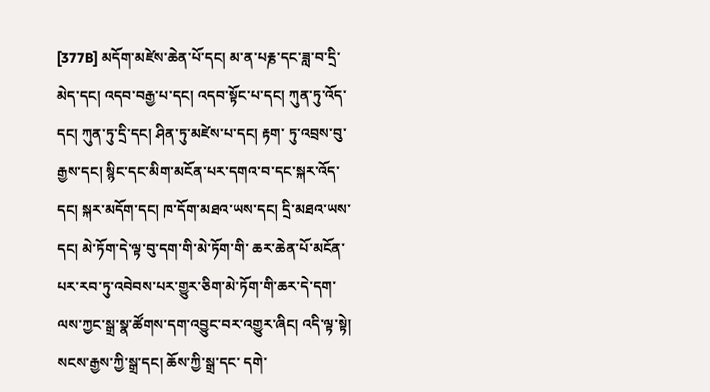[377B] མདོག་མཛེས་ཆེན་པོ་དང། མ་ན་པརྞ་དང་ཟླ་བ་དྲི་མེད་དང། འདབ་བརྒྱ་པ་དང། འདབ་སྟོང་པ་དང། ཀུན་ཏུ་འོད་དང། ཀུན་ཏུ་དྲི་དང། ཤིན་ཏུ་མཛེས་པ་དང། རྟག་ ཏུ་འབྲས་བུ་རྒྱས་དང། སྙིང་དང་མིག་མངོན་པར་དགའ་བ་དང་སྐར་འོད་དང། སྐར་མདོག་དང། ཁ་དོག་མཐའ་ཡས་དང། དྲི་མཐའ་ཡས་དང། མེ་ཏོག་དེ་ལྟ་བུ་དག་གི་མེ་ཏོག་གི་ ཆར་ཆེན་པོ་མངོན་པར་རབ་ཏུ་འབེབས་པར་གྱུར་ཅིག་མེ་ཏོག་གི་ཆར་དེ་དག་ལས་ཀྱང་སྒྲ་སྣ་ཚོགས་དག་འབྱུང་བར་འགྱུར་ཞིང། འདི་ལྟ་སྟེ། སངས་རྒྱས་ཀྱི་སྒྲ་དང། ཆོས་ཀྱི་སྒྲ་དང་ དགེ་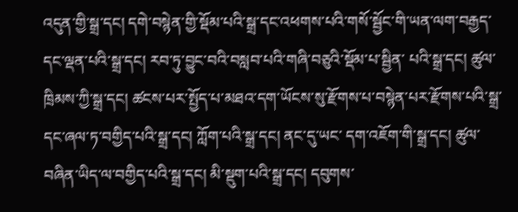འདུན་གྱི་སྒྲ་དང། དགེ་བསྙེན་གྱི་སྡོམ་པའི་སྒྲ་དང་འཕགས་པའི་གསོ་སྦྱོང་གི་ཡན་ལག་བརྒྱད་དང་ལྡན་པའི་སྒྲ་དང། རབ་ཏུ་བྱུང་བའི་བསླབ་པའི་གཞི་བཅུའི་སྡོམ་པ་སྦྱིན་ པའི་སྒྲ་དང། ཚུལ་ཁྲིམས་ཀྱི་སྒྲ་དང། ཚངས་པར་སྤྱོད་པ་མཐའ་དག་ཡོངས་སུ་རྫོགས་པ་བསྙེན་པར་རྫོགས་པའི་སྒྲ་དང་ཞལ་ཏ་བགྱིད་པའི་སྒྲ་དང། ཀློག་པའི་སྒྲ་དང། ནང་དུ་ཡང་ དག་འཇོག་གི་སྒྲ་དང། ཚུལ་བཞིན་ཡིད་ལ་བགྱིད་པའི་སྒྲ་དང། མི་སྡུག་པའི་སྒྲ་དང། དབུགས་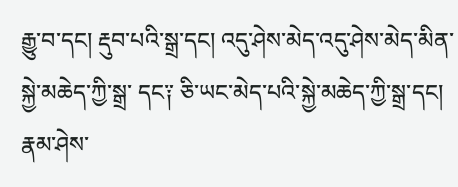རྒྱུ་བ་དང། རྡུབ་པའི་སྒྲ་དང། འདུ་ཤེས་མེད་འདུ་ཤེས་མེད་མིན་སྐྱེ་མཆེད་ཀྱི་སྒྲ་ དང༑ ཅི་ཡང་མེད་པའི་སྐྱེ་མཆེད་ཀྱི་སྒྲ་དང། རྣམ་ཤེས་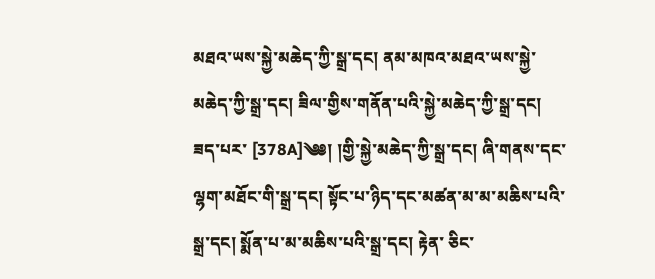མཐའ་ཡས་སྐྱེ་མཆེད་ཀྱི་སྒྲ་དང། ནམ་མཁའ་མཐའ་ཡས་སྐྱེ་མཆེད་ཀྱི་སྒྲ་དང། ཟིལ་གྱིས་གནོན་པའི་སྐྱེ་མཆེད་ཀྱི་སྒྲ་དང། ཟད་པར་ [378A]༄༅། །གྱི་སྐྱེ་མཆེད་ཀྱི་སྒྲ་དང། ཞི་གནས་དང་ལྷག་མཐོང་གི་སྒྲ་དང། སྟོང་པ་ཉིད་དང་མཚན་མ་མ་མཆིས་པའི་སྒྲ་དང། སྨོན་པ་མ་མཆིས་པའི་སྒྲ་དང། རྟེན་ ཅིང་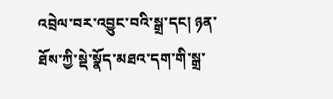འབྲེལ་བར་འབྱུང་བའི་སྒྲ་དང། ཉན་ཐོས་ཀྱི་སྡེ་སྣོད་མཐའ་དག་གི་སྒྲ་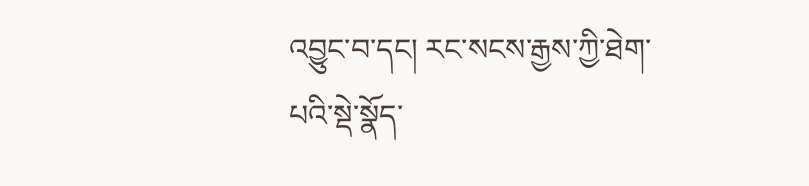འབྱུང་བ་དང། རང་སངས་རྒྱས་ཀྱི་ཐེག་པའི་སྡེ་སྣོད་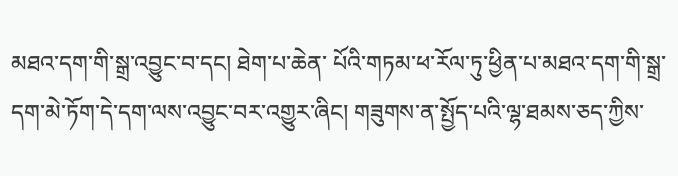མཐའ་དག་གི་སྒྲ་འབྱུང་བ་དང། ཐེག་པ་ཆེན་ པོའི་གཏམ་ཕ་རོལ་ཏུ་ཕྱིན་པ་མཐའ་དག་གི་སྒྲ་དག་མེ་ཏོག་དེ་དག་ལས་འབྱུང་བར་འགྱུར་ཞིང། གཟུགས་ན་སྤྱོད་པའི་ལྷ་ཐམས་ཅད་ཀྱིས་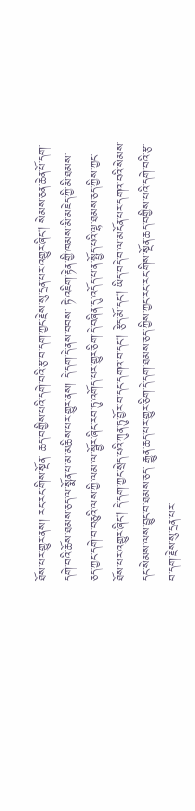ཐོས་པར་གྱུར་ནས། རང་རང་གིས་སྔོན་ ཆད་བགྱིས་པའི་དགེ་བའི་རྩ་བ་དག་ཀྱང་རྗེས་སུ་དྲན་པར་འགྱུར་ཞིང། སེམས་ཅན་ཆེན་པོ་དག་དགེ་བའི་ཆོས་ཐམས་ཅད་ལ་སྨོན་པ་མ་མཆིས་པར་གྱུར་ནས། དེ་དག་དེ་ནས་བབས་ ཏེ་འཇིག་རྟེན་གྱི་ཁམས་མི་མཇེད་ཀྱི་མི་ཐམས་ཅད་ཀྱང་དགེ་བ་བཅུའི་ལས་ཀྱི་ལམ་ལ་སྦྱོར་ཞིང་རབ་ཏུ་འགོད་པར་གྱུར་ཅིག་དེ་བཞིན་དུ་འདོད་པ་ན་སྤྱོད་པའི་ལྷ་ཐམས་ཅད་ཀྱིས་ཀྱང་ ཐོས་པར་འགྱུར་ཞིང། དེ་དག་ཀྱང་སྲེད་པའི་ཀུན་ཏུ་བྱོར་བ་དང་དགའ་བ་དང། རྩེད་མོ་དང། ཡིད་བདེ་བ་ལ་མངོན་པར་དགའ་བའི་སེམས་དང་སེམས་ལས་བྱུང་བ་ཐམས་ཅད་ རྒྱུན་ཆད་པར་གྱུར་ཅིག་དེ་དག་ཐམས་ཅད་ཀྱིས་ཀྱང་རང་རང་གིས་སྔོན་ཆད་བགྱིས་པའི་དགེ་བའི་རྩ་བ་དག་རྗེས་སུ་དྲན་པར་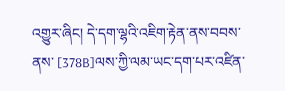འགྱུར་ཞིང། དེ་དག་ལྷའི་འཇིག་རྟེན་ནས་བབས་ནས་ [378B]ལས་ཀྱི་ལམ་ཡང་དག་པར་འཛིན་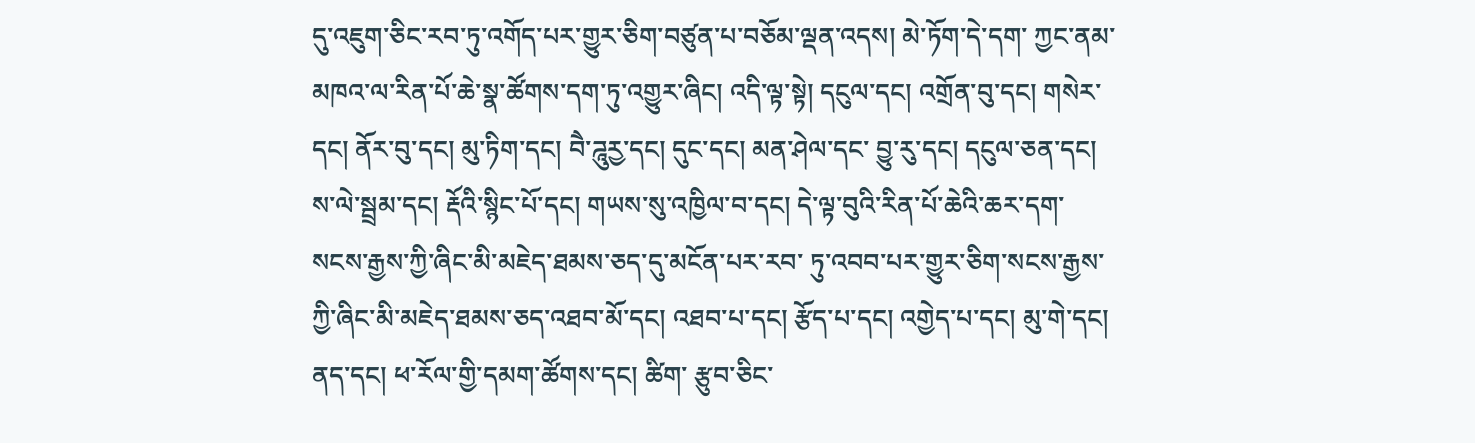དུ་འཇུག་ཅིང་རབ་ཏུ་འགོད་པར་གྱུར་ཅིག་བཙུན་པ་བཅོམ་ལྡན་འདས། མེ་ཏོག་དེ་དག་ ཀྱང་ནམ་མཁའ་ལ་རིན་པོ་ཆེ་སྣ་ཚོགས་དག་ཏུ་འགྱུར་ཞིང། འདི་ལྟ་སྟེ། དངུལ་དང། འགྲོན་བུ་དང། གསེར་དང། ནོར་བུ་དང། མུ་ཏིག་དང། བཻ་ཌཱུརྱ་དང། དུང་དང། མན་ཤེལ་དང་ བྱུ་རུ་དང། དངུལ་ཅན་དང། ས་ལེ་སྦྲམ་དང། རྡོའི་སྙིང་པོ་དང། གཡས་སུ་འཁྱིལ་བ་དང། དེ་ལྟ་བུའི་རིན་པོ་ཆེའི་ཆར་དག་སངས་རྒྱས་ཀྱི་ཞིང་མི་མཇེད་ཐམས་ཅད་དུ་མངོན་པར་རབ་ ཏུ་འབབ་པར་གྱུར་ཅིག་སངས་རྒྱས་ཀྱི་ཞིང་མི་མཇེད་ཐམས་ཅད་འཐབ་མོ་དང། འཐབ་པ་དང། རྩོད་པ་དང། འགྱེད་པ་དང། མུ་གེ་དང། ནད་དང། ཕ་རོལ་གྱི་དམག་ཚོགས་དང། ཚིག་ རྩུབ་ཅིང་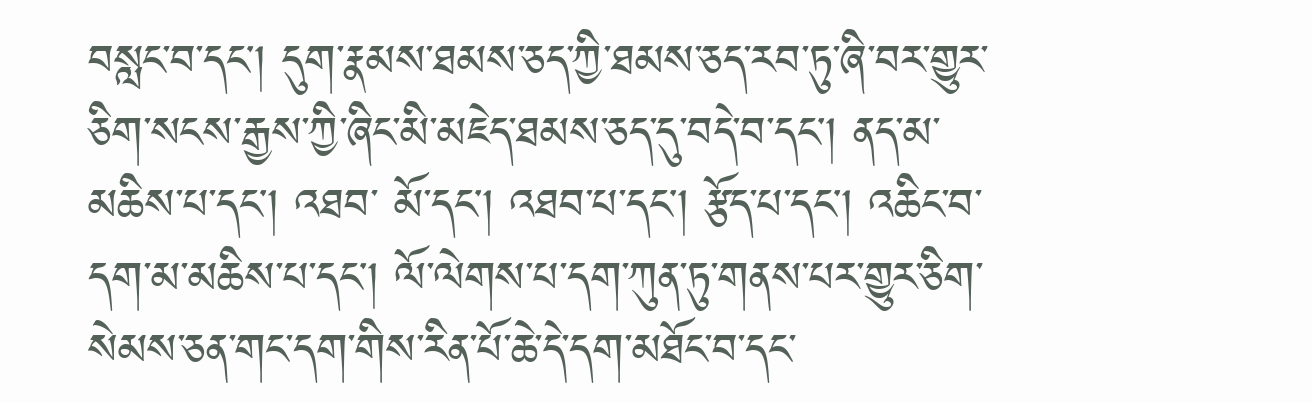བསླང་བ་དང། དུག་རྣམས་ཐམས་ཅད་ཀྱི་ཐམས་ཅད་རབ་ཏུ་ཞི་བར་གྱུར་ཅིག་སངས་རྒྱས་ཀྱི་ཞིང་མི་མཇེད་ཐམས་ཅད་དུ་བདེ་བ་དང། ནད་མ་མཆིས་པ་དང། འཐབ་ མོ་དང། འཐབ་པ་དང། རྩོད་པ་དང། འཆིང་བ་དག་མ་མཆིས་པ་དང། ལོ་ལེགས་པ་དག་ཀུན་ཏུ་གནས་པར་གྱུར་ཅིག་སེམས་ཅན་གང་དག་གིས་རིན་པོ་ཆེ་དེ་དག་མཐོང་བ་དང་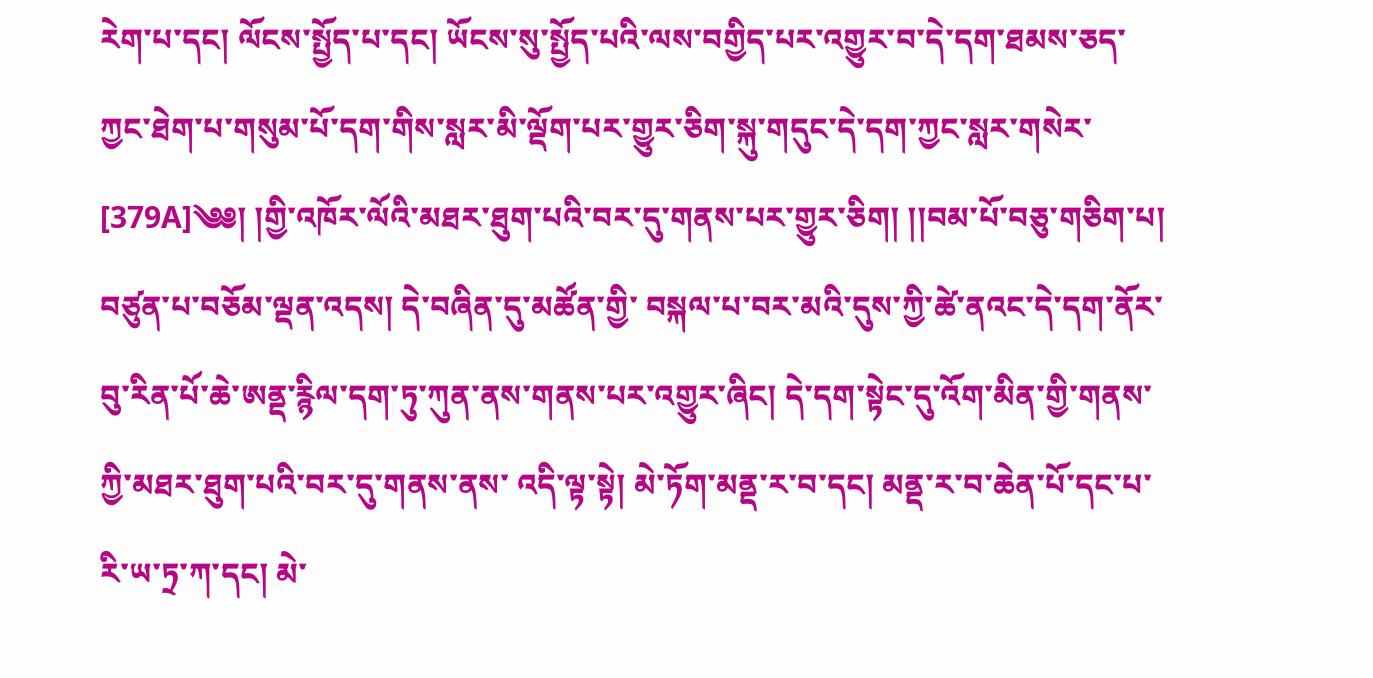རེག་པ་དང། ལོངས་སྤྱོད་པ་དང། ཡོངས་སུ་སྤྱོད་པའི་ལས་བགྱིད་པར་འགྱུར་བ་དེ་དག་ཐམས་ཅད་ཀྱང་ཐེག་པ་གསུམ་པོ་དག་གིས་སླར་མི་ལྡོག་པར་གྱུར་ཅིག་སྐུ་གདུང་དེ་དག་ཀྱང་སླར་གསེར་ [379A]༄༅། །གྱི་འཁོར་ལོའི་མཐར་ཐུག་པའི་བར་དུ་གནས་པར་གྱུར་ཅིག། །།བམ་པོ་བཅུ་གཅིག་པ། བཙུན་པ་བཅོམ་ལྡན་འདས། དེ་བཞིན་དུ་མཚོན་གྱི་ བསྐལ་པ་བར་མའི་དུས་ཀྱི་ཚེ་ནའང་དེ་དག་ནོར་བུ་རིན་པོ་ཆེ་ཨནྡ་རྙིལ་དག་ཏུ་ཀུན་ནས་གནས་པར་འགྱུར་ཞིང། དེ་དག་སྟེང་དུ་འོག་མིན་གྱི་གནས་ཀྱི་མཐར་ཐུག་པའི་བར་དུ་གནས་ནས་ འདི་ལྟ་སྟེ། མེ་ཏོག་མནྡ་ར་བ་དང། མནྡ་ར་བ་ཆེན་པོ་དང་པ་རི་ཡ་ཏྲ་ཀ་དང། མེ་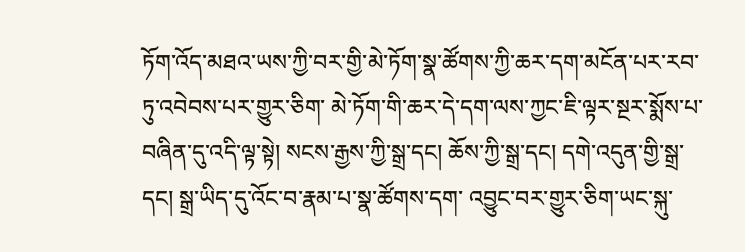ཏོག་འོད་མཐའ་ཡས་ཀྱི་བར་གྱི་མེ་ཏོག་སྣ་ཚོགས་ཀྱི་ཆར་དག་མངོན་པར་རབ་ཏུ་འབེབས་པར་གྱུར་ཅིག་ མེ་ཏོག་གི་ཆར་དེ་དག་ལས་ཀྱང་ཇི་ལྟར་སྔར་སྨོས་པ་བཞིན་དུ་འདི་ལྟ་སྟེ། སངས་རྒྱས་ཀྱི་སྒྲ་དང། ཆོས་ཀྱི་སྒྲ་དང། དགེ་འདུན་གྱི་སྒྲ་དང། སྒྲ་ཡིད་དུ་འོང་བ་རྣམ་པ་སྣ་ཚོགས་དག་ འབྱུང་བར་གྱུར་ཅིག་ཡང་སྐུ་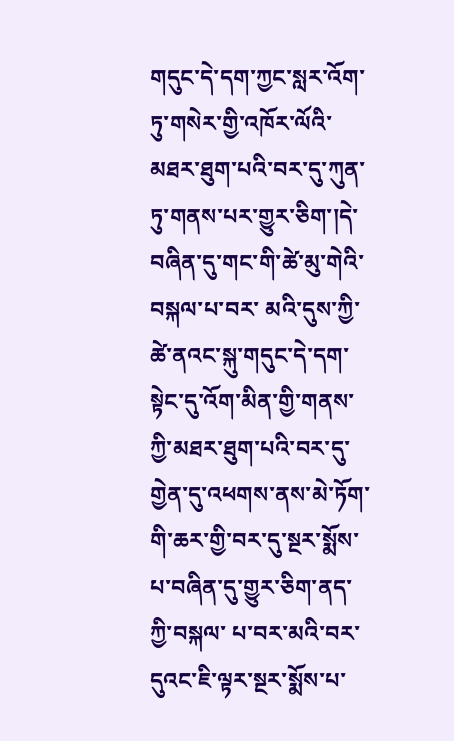གདུང་དེ་དག་ཀྱང་སླར་འོག་ཏུ་གསེར་གྱི་འཁོར་ལོའི་མཐར་ཐུག་པའི་བར་དུ་ཀུན་ཏུ་གནས་པར་གྱུར་ཅིག་།དེ་བཞིན་དུ་གང་གི་ཚེ་མུ་གེའི་བསྐལ་པ་བར་ མའི་དུས་ཀྱི་ཚེ་ནའང་སྐུ་གདུང་དེ་དག་སྟེང་དུ་འོག་མིན་གྱི་གནས་ཀྱི་མཐར་ཐུག་པའི་བར་དུ་གྱེན་དུ་འཕགས་ནས་མེ་ཏོག་གི་ཆར་གྱི་བར་དུ་སྔར་སྨོས་པ་བཞིན་དུ་གྱུར་ཅིག་ནད་ཀྱི་བསྐལ་ པ་བར་མའི་བར་དུའང་ཇི་ལྟར་སྔར་སྨོས་པ་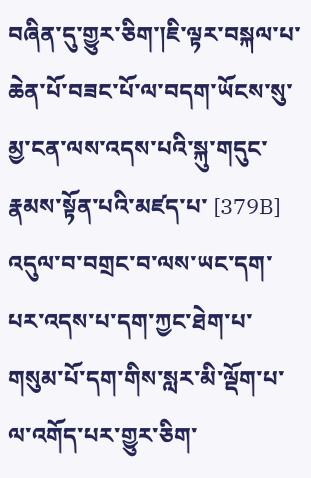བཞིན་དུ་གྱུར་ཅིག་།ཇི་ལྟར་བསྐལ་པ་ཆེན་པོ་བཟང་པོ་ལ་བདག་ཡོངས་སུ་མྱ་ངན་ལས་འདས་པའི་སྐུ་གདུང་རྣམས་སྟོན་པའི་མཛད་པ་ [379B] འདུལ་བ་བགྲང་བ་ལས་ཡང་དག་པར་འདས་པ་དག་ཀྱང་ཐེག་པ་གསུམ་པོ་དག་གིས་སླར་མི་ལྡོག་པ་ལ་འགོད་པར་གྱུར་ཅིག་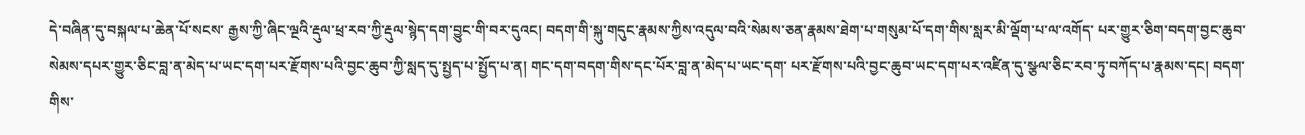དེ་བཞིན་དུ་བསྐལ་པ་ཆེན་པོ་སངས་ རྒྱས་ཀྱི་ཞིང་ལྔའི་རྡུལ་ཕྲ་རབ་ཀྱི་རྡུལ་སྙེད་དག་བྱུང་གི་བར་དུའང། བདག་གི་སྐུ་གདུང་རྣམས་ཀྱིས་འདུལ་བའི་སེམས་ཅན་རྣམས་ཐེག་པ་གསུམ་པོ་དག་གིས་སླར་མི་ལྡོག་པ་ལ་འགོད་ པར་གྱུར་ཅིག་བདག་བྱང་ཆུབ་སེམས་དཔར་གྱུར་ཅིང་བླ་ན་མེད་པ་ཡང་དག་པར་རྫོགས་པའི་བྱང་ཆུབ་ཀྱི་སླད་དུ་སྤྱད་པ་སྤྱོད་པ་ན། གང་དག་བདག་གིས་དང་པོར་བླ་ན་མེད་པ་ཡང་དག་ པར་རྫོགས་པའི་བྱང་ཆུབ་ཡང་དག་པར་འཛིན་དུ་སྩལ་ཅིང་རབ་ཏུ་བཀོད་པ་རྣམས་དང། བདག་གིས་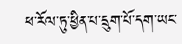ཕ་རོལ་ཏུ་ཕྱིན་པ་དྲུག་པོ་དག་ཡང་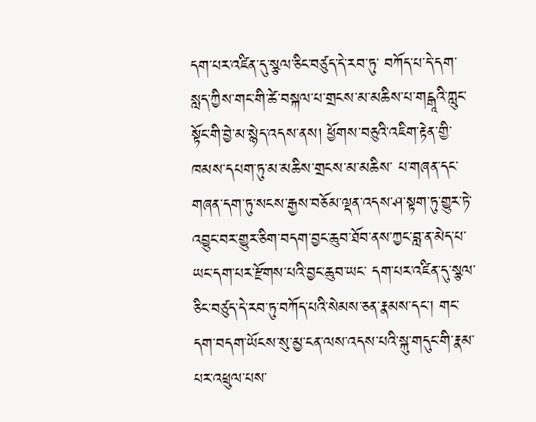དག་པར་འཛིན་དུ་སྩལ་ཅིང་བཙུད་དེ་རབ་ཏུ་ བཀོད་པ་དེ་དག་སླད་ཀྱིས་གང་གི་ཚེ་བསྐལ་པ་གྲངས་མ་མཆིས་པ་གངྒཱའི་ཀླུང་སྟོང་གི་བྱེ་མ་སྙེད་འདས་ནས། ཕྱོགས་བཅུའི་འཇིག་རྟེན་གྱི་ཁམས་དཔག་ཏུ་མ་མཆིས་གྲངས་མ་མཆིས་ པ་གཞན་དང་གཞན་དག་ཏུ་སངས་རྒྱས་བཅོམ་ལྡན་འདས་ཤ་སྟག་ཏུ་གྱུར་ཏེ་འབྱུང་བར་གྱུར་ཅིག་བདག་བྱང་ཆུབ་ཐོབ་ནས་ཀྱང་བླ་ན་མེད་པ་ཡང་དག་པར་རྫོགས་པའི་བྱང་ཆུབ་ཡང་ དག་པར་འཛིན་དུ་སྩལ་ཅིང་བཙུད་དེ་རབ་ཏུ་བཀོད་པའི་སེམས་ཅན་རྣམས་དང། གང་དག་བདག་ཡོངས་སུ་མྱ་ངན་ལས་འདས་པའི་སྐུ་གདུང་གི་རྣམ་པར་འཕྲུལ་པས་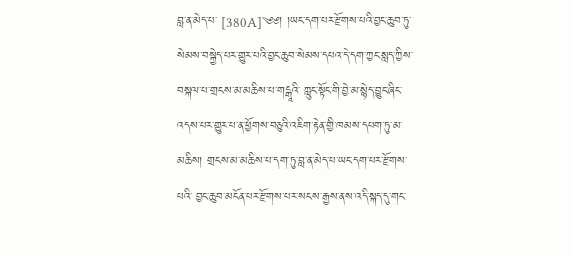བླ་ན་མེད་པ་ [380A]༄༅། །ཡང་དག་པར་རྫོགས་པའི་བྱང་ཆུབ་ཏུ་སེམས་བསྐྱེད་པར་གྱུར་པའི་བྱང་ཆུབ་སེམས་དཔའ་དེ་དག་ཀྱང་སླད་ཀྱིས་བསྐལ་པ་གྲངས་མ་མཆིས་པ་གངྒཱའི་ ཀླུང་སྟོང་གི་བྱེ་མ་སྙེད་བྱུང་ཞིང་འདས་པར་གྱུར་པ་ན་ཕྱོགས་བཅུའི་འཇིག་རྟེན་གྱི་ཁམས་དཔག་ཏུ་མ་མཆིས། གྲངས་མ་མཆིས་པ་དག་ཏུ་བླ་ན་མེད་པ་ཡང་དག་པར་རྫོགས་པའི་ བྱང་ཆུབ་མངོན་པར་རྫོགས་པར་སངས་རྒྱས་ནས་འདི་སྐད་དུ་གང་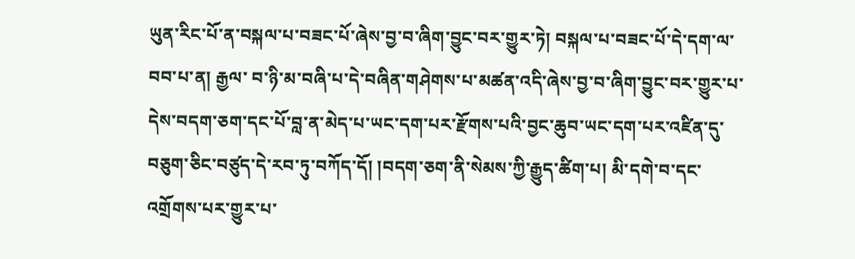ཡུན་རིང་པོ་ན་བསྐལ་པ་བཟང་པོ་ཞེས་བྱ་བ་ཞིག་བྱུང་བར་གྱུར་ཏེ། བསྐལ་པ་བཟང་པོ་དེ་དག་ལ་བབ་པ་ན། རྒྱལ་ བ་ཉི་མ་བཞི་པ་དེ་བཞིན་གཤེགས་པ་མཚན་འདི་ཞེས་བྱ་བ་ཞིག་བྱུང་བར་གྱུར་པ་དེས་བདག་ཅག་དང་པོ་བླ་ན་མེད་པ་ཡང་དག་པར་རྫོགས་པའི་བྱང་ཆུབ་ཡང་དག་པར་འཛིན་དུ་ བཅུག་ཅིང་བཙུད་དེ་རབ་ཏུ་བཀོད་དོ། །བདག་ཅག་ནི་སེམས་ཀྱི་རྒྱུད་ཚིག་པ། མི་དགེ་བ་དང་འགྲོགས་པར་གྱུར་པ་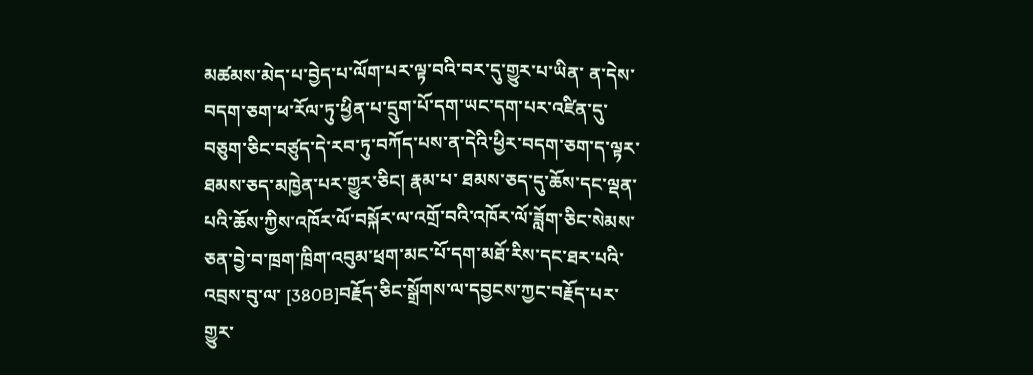མཚམས་མེད་པ་བྱེད་པ་ལོག་པར་ལྟ་བའི་བར་དུ་གྱུར་པ་ཡིན་ ན་དེས་བདག་ཅག་ཕ་རོལ་ཏུ་ཕྱིན་པ་དྲུག་པོ་དག་ཡང་དག་པར་འཛིན་དུ་བཅུག་ཅིང་བཙུད་དེ་རབ་ཏུ་བཀོད་པས་ན་དེའི་ཕྱིར་བདག་ཅག་ད་ལྟར་ཐམས་ཅད་མཁྱེན་པར་གྱུར་ཅིང། རྣམ་པ་ ཐམས་ཅད་དུ་ཆོས་དང་ལྡན་པའི་ཆོས་ཀྱིས་འཁོར་ལོ་བསྐོར་ལ་འགྲོ་བའི་འཁོར་ལོ་ཟློག་ཅིང་སེམས་ཅན་བྱེ་བ་ཁྲག་ཁྲིག་འབུམ་ཕྲག་མང་པོ་དག་མཐོ་རིས་དང་ཐར་པའི་འབྲས་བུ་ལ་ [380B]བརྗོད་ཅིང་སྒྲོགས་ལ་དབྱངས་ཀྱང་བརྗོད་པར་གྱུར་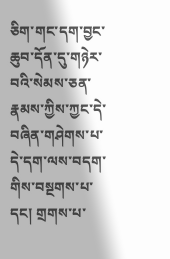ཅིག་གང་དག་བྱང་ཆུབ་དོན་དུ་གཉེར་བའི་སེམས་ཅན་རྣམས་ཀྱིས་ཀྱང་དེ་ བཞིན་གཤེགས་པ་དེ་དག་ལས་བདག་གིས་བསྔགས་པ་དང། གྲགས་པ་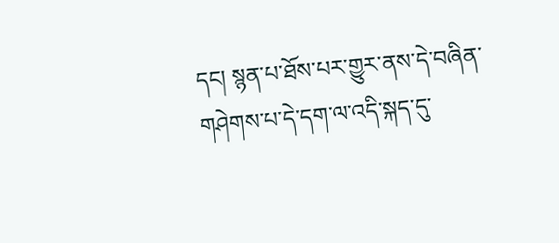དང། སྙན་པ་ཐོས་པར་གྱུར་ནས་དེ་བཞིན་གཤེགས་པ་དེ་དག་ལ་འདི་སྐད་དུ་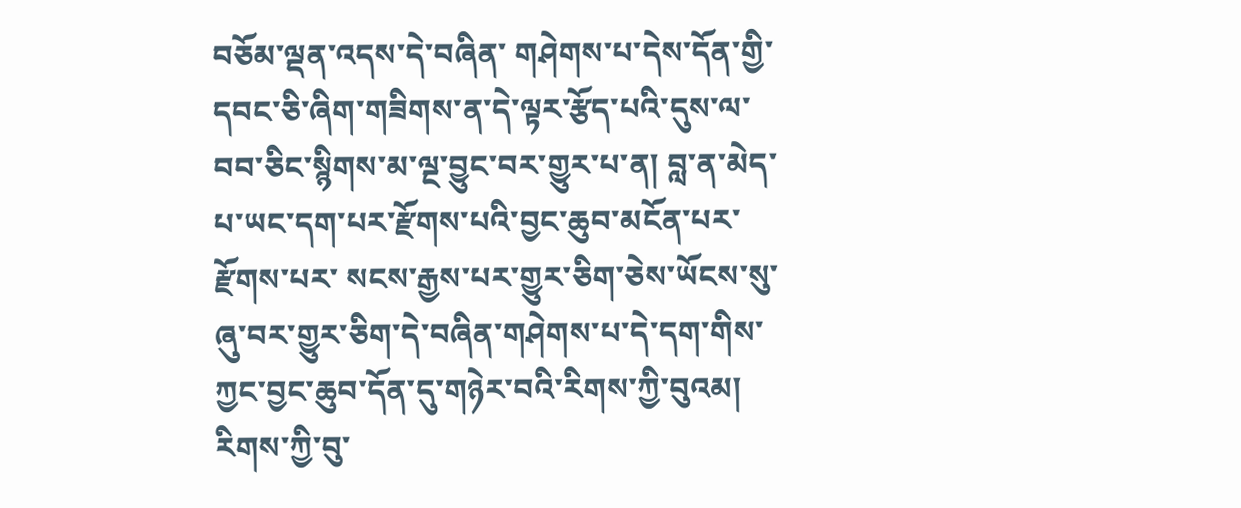བཅོམ་ལྡན་འདས་དེ་བཞིན་ གཤེགས་པ་དེས་དོན་གྱི་དབང་ཅི་ཞིག་གཟིགས་ན་དེ་ལྟར་རྩོད་པའི་དུས་ལ་བབ་ཅིང་སྙིགས་མ་ལྔ་བྱུང་བར་གྱུར་པ་ན། བླ་ན་མེད་པ་ཡང་དག་པར་རྫོགས་པའི་བྱང་ཆུབ་མངོན་པར་རྫོགས་པར་ སངས་རྒྱས་པར་གྱུར་ཅིག་ཅེས་ཡོངས་སུ་ཞུ་བར་གྱུར་ཅིག་དེ་བཞིན་གཤེགས་པ་དེ་དག་གིས་ཀྱང་བྱང་ཆུབ་དོན་དུ་གཉེར་བའི་རིགས་ཀྱི་བུའམ། རིགས་ཀྱི་བུ་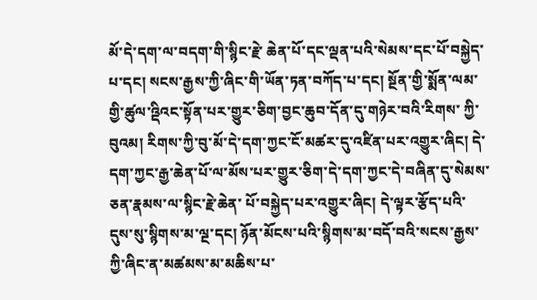མོ་དེ་དག་ལ་བདག་གི་སྙིང་རྗེ་ ཆེན་པོ་དང་ལྡན་པའི་སེམས་དང་པོ་བསྐྱེད་པ་དང། སངས་རྒྱས་ཀྱི་ཞིང་གི་ཡོན་ཏན་བཀོད་པ་དང། སྔོན་གྱི་སྨོན་ལམ་གྱི་ཚུལ་འྡིའང་སྟོན་པར་གྱུར་ཅིག་བྱང་ཆུབ་དོན་དུ་གཉེར་བའི་རིགས་ ཀྱི་བུའམ། རིགས་ཀྱི་བུ་མོ་དེ་དག་ཀྱང་ངོ་མཚར་དུ་འཛིན་པར་འགྱུར་ཞིང། དེ་དག་ཀྱང་རྒྱ་ཆེན་པོ་ལ་མོས་པར་གྱུར་ཅིག་དེ་དག་ཀྱང་དེ་བཞིན་དུ་སེམས་ཅན་རྣམས་ལ་སྙིང་རྗེ་ཆེན་ པོ་བསྐྱེད་པར་འགྱུར་ཞིང། དེ་ལྟར་རྩོད་པའི་དུས་སུ་སྙིགས་མ་ལྔ་དང། ཉོན་མོངས་པའི་སྙིགས་མ་བདོ་བའི་སངས་རྒྱས་ཀྱི་ཞིང་ན་མཚམས་མ་མཆིས་པ་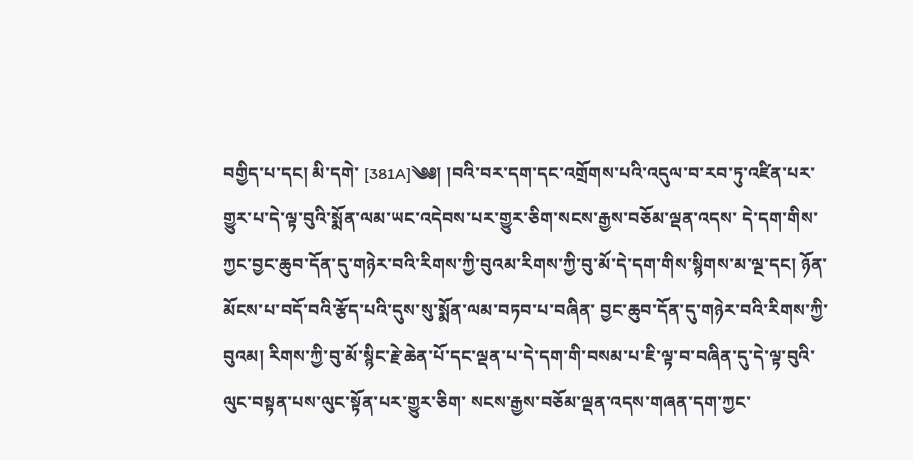བགྱིད་པ་དང། མི་དགེ་ [381A]༄༅། །བའི་བར་དག་དང་འགྲོགས་པའི་འདུལ་བ་རབ་ཏུ་འཛིན་པར་གྱུར་པ་དེ་ལྟ་བུའི་སྨོན་ལམ་ཡང་འདེབས་པར་གྱུར་ཅིག་སངས་རྒྱས་བཅོམ་ལྡན་འདས་ དེ་དག་གིས་ཀྱང་བྱང་ཆུབ་དོན་དུ་གཉེར་བའི་རིགས་ཀྱི་བུའམ་རིགས་ཀྱི་བུ་མོ་དེ་དག་གིས་སྙིགས་མ་ལྔ་དང། ཉོན་མོངས་པ་བདོ་བའི་རྩོད་པའི་དུས་སུ་སྨོན་ལམ་བཏབ་པ་བཞིན་ བྱང་ཆུབ་དོན་དུ་གཉེར་བའི་རིགས་ཀྱི་བུའམ། རིགས་ཀྱི་བུ་མོ་སྙིང་རྗེ་ཆེན་པོ་དང་ལྡན་པ་དེ་དག་གི་བསམ་པ་ཇི་ལྟ་བ་བཞིན་དུ་དེ་ལྟ་བུའི་ལུང་བསྟན་པས་ལུང་སྟོན་པར་གྱུར་ཅིག་ སངས་རྒྱས་བཅོམ་ལྡན་འདས་གཞན་དག་ཀྱང་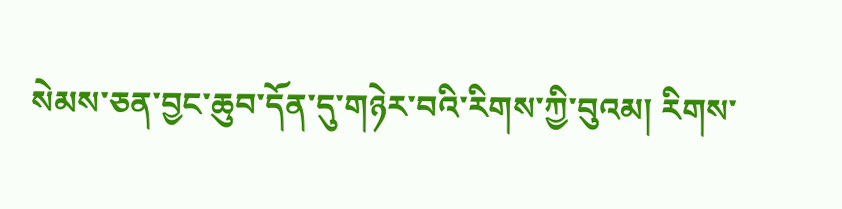སེམས་ཅན་བྱང་ཆུབ་དོན་དུ་གཉེར་བའི་རིགས་ཀྱི་བུའམ། རིགས་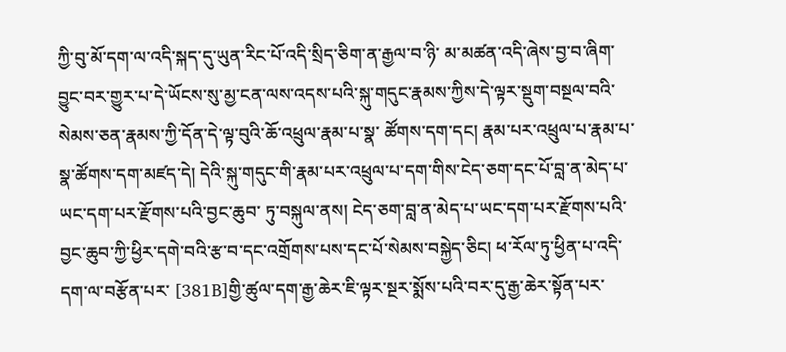ཀྱི་བུ་མོ་དག་ལ་འདི་སྐད་དུ་ཡུན་རིང་པོ་འདི་སྲིད་ཅིག་ན་རྒྱལ་བ་ཉི་ མ་མཚན་འདི་ཞེས་བྱ་བ་ཞིག་བྱུང་བར་གྱུར་པ་དེ་ཡོངས་སུ་མྱ་ངན་ལས་འདས་པའི་སྐུ་གདུང་རྣམས་ཀྱིས་དེ་ལྟར་སྡུག་བསྔལ་བའི་སེམས་ཅན་རྣམས་ཀྱི་དོན་དེ་ལྟ་བུའི་ཆོ་འཕྲུལ་རྣམ་པ་སྣ་ ཚོགས་དག་དང། རྣམ་པར་འཕྲུལ་པ་རྣམ་པ་སྣ་ཚོགས་དག་མཛད་དེ། དེའི་སྐུ་གདུང་གི་རྣམ་པར་འཕྲུལ་པ་དག་གིས་ངེད་ཅག་དང་པོ་བླ་ན་མེད་པ་ཡང་དག་པར་རྫོགས་པའི་བྱང་ཆུབ་ ཏུ་བསྐུལ་ནས། ངེད་ཅག་བླ་ན་མེད་པ་ཡང་དག་པར་རྫོགས་པའི་བྱང་ཆུབ་ཀྱི་ཕྱིར་དགེ་བའི་རྩ་བ་དང་འགྲོགས་པས་དང་པོ་སེམས་བསྐྱེད་ཅིང། ཕ་རོལ་ཏུ་ཕྱིན་པ་འདི་དག་ལ་བརྩོན་པར་ [381B]གྱི་ཚུལ་དག་རྒྱ་ཆེར་ཇི་ལྟར་སྔར་སྨོས་པའི་བར་དུ་རྒྱ་ཆེར་སྟོན་པར་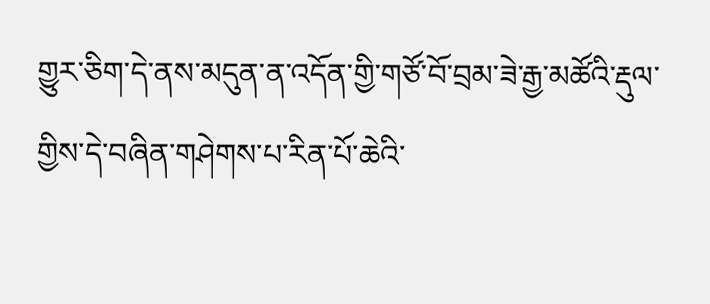གྱུར་ཅིག་དེ་ནས་མདུན་ན་འདོན་གྱི་གཙོ་བོ་བྲམ་ཟེ་རྒྱ་མཚོའི་རྡུལ་ གྱིས་དེ་བཞིན་གཤེགས་པ་རིན་པོ་ཆེའི་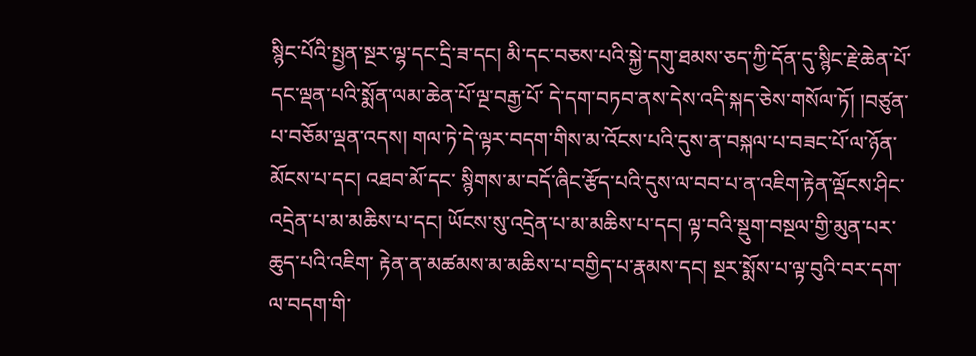སྙིང་པོའི་སྤྱན་སྔར་ལྷ་དང་དྲི་ཟ་དང། མི་དང་བཅས་པའི་སྐྱེ་དགུ་ཐམས་ཅད་ཀྱི་དོན་དུ་སྙིང་རྗེ་ཆེན་པོ་དང་ལྡན་པའི་སྨོན་ལམ་ཆེན་པོ་ལྔ་བརྒྱ་པོ་ དེ་དག་བཏབ་ནས་དེས་འདི་སྐད་ཅེས་གསོལ་ཏོ། །བཙུན་པ་བཅོམ་ལྡན་འདས། གལ་ཏེ་དེ་ལྟར་བདག་གིས་མ་འོངས་པའི་དུས་ན་བསྐལ་པ་བཟང་པོ་ལ་ཉོན་མོངས་པ་དང། འཐབ་མོ་དང་ སྙིགས་མ་བདོ་ཞིང་རྩོད་པའི་དུས་ལ་བབ་པ་ན་འཇིག་རྟེན་ལྡོངས་ཤིང་འདྲེན་པ་མ་མཆིས་པ་དང། ཡོངས་སུ་འདྲེན་པ་མ་མཆིས་པ་དང། ལྟ་བའི་སྡུག་བསྔལ་གྱི་མུན་པར་ཆུད་པའི་འཇིག་ རྟེན་ན་མཚམས་མ་མཆིས་པ་བགྱིད་པ་རྣམས་དང། སྔར་སྨོས་པ་ལྟ་བུའི་བར་དག་ལ་བདག་གི་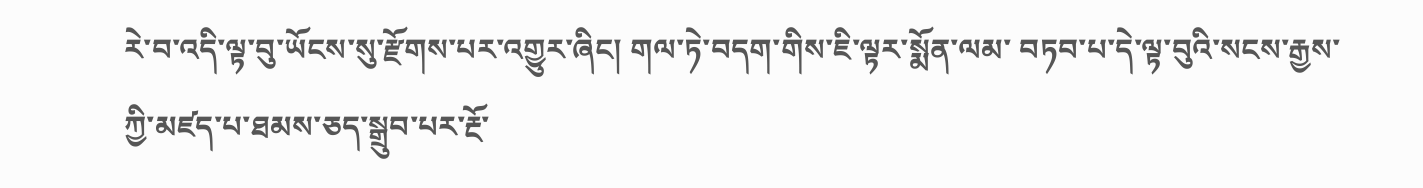རེ་བ་འདི་ལྟ་བུ་ཡོངས་སུ་རྫོགས་པར་འགྱུར་ཞིང། གལ་ཏེ་བདག་གིས་ཇི་ལྟར་སྨོན་ལམ་ བཏབ་པ་དེ་ལྟ་བུའི་སངས་རྒྱས་ཀྱི་མཛད་པ་ཐམས་ཅད་སྒྲུབ་པར་རྔོ་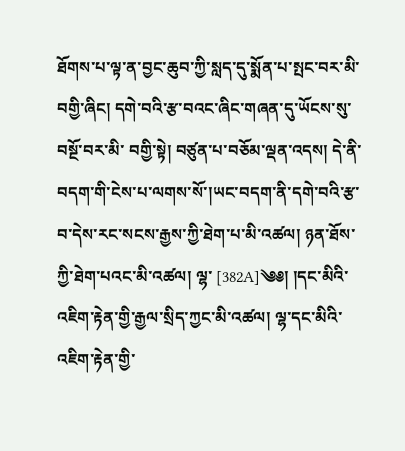ཐོགས་པ་ལྟ་ན་བྱང་ཆུབ་ཀྱི་སླད་དུ་སྨོན་པ་སྤང་བར་མི་བགྱི་ཞིང། དགེ་བའི་རྩ་བའང་ཞིང་གཞན་དུ་ཡོངས་སུ་བསྔོ་བར་མི་ བགྱི་སྟེ། བཙུན་པ་བཅོམ་ལྡན་འདས། དེ་ནི་བདག་གི་ངེས་པ་ལགས་སོ་།ཡང་བདག་ནི་དགེ་བའི་རྩ་བ་དེས་རང་སངས་རྒྱས་ཀྱི་ཐེག་པ་མི་འཚལ། ཉན་ཐོས་ཀྱི་ཐེག་པའང་མི་འཚལ། ལྷ་ [382A]༄༅། །དང་མིའི་འཇིག་རྟེན་གྱི་རྒྱལ་སྲིད་ཀྱང་མི་འཚལ། ལྷ་དང་མིའི་འཇིག་རྟེན་གྱི་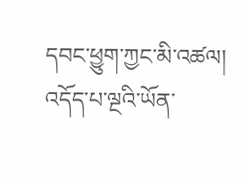དབང་ཕྱུག་ཀྱང་མི་འཚལ། འདོད་པ་ལྔའི་ཡོན་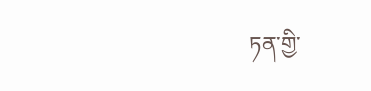ཏན་གྱི་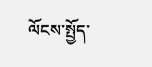ལོངས་སྤྱོད་